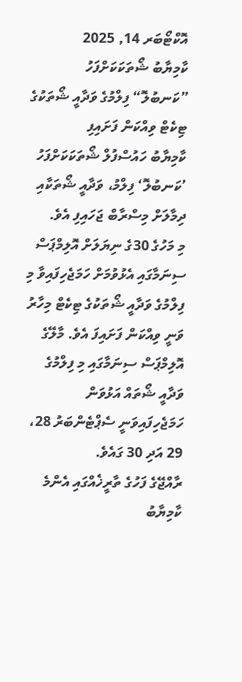އޮކްޓޯބަރ 14, 2025
ކާމިޔާބު ޝޯތަކަކަށްފަހު ”ކަނބުލޮ“ ފިލްމުގެ ވަދާއީ ޝޯތަކުގެ ޓިކެޓް ވިއްކަން ފަށައިފި
ކާމިޔާބު ހައުސްފުލް ޝޯތަކަކަށްފަހު ’ކަނބުލޮ‘ ފިލްމު، ވަދާއީ ޝޯތަކާއި ދިމާލަށް މިސްރާބް ޖަހައިފި އެވެ.
މި މަހުގެ 30ގެ ނިޔަލަށް އޮލިމްޕަސް ސިނަމާގައި އެޅުވުމަށް ހަމަޖެހިފައިވާ މި ފިލްމުގެ ވަދާއީ ޝޯތަކުގެ ޓިކެޓް މިހާރު ވަނީ ވިއްކަން ފަށައިފަ އެވެ. މާލޭގެ އޮލިމްޕަސް ސިނަމާގައި މި ފިލްމުގެ ވަދާއީ ޝޯތައް އަޅުވަން ހަމަޖެހިފައިވަނީ ސެޕްޓެންބަރު 28، 29 އަދި 30 ގައެވެ.
ރާއްޖޭގެ ފަހުގެ ތާރީޚެއްގައި އެންމެ ކާމިޔާބު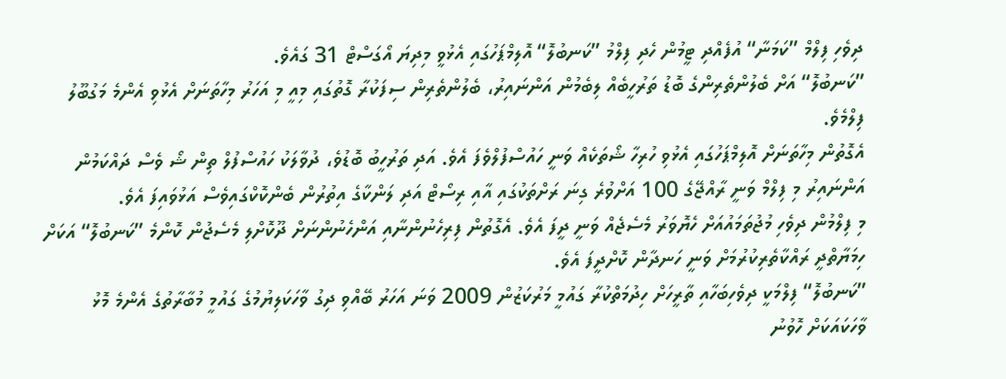ދިވެހި ފިލްމް ”ކަމަނާ“ އުފެއްދި ޓީމުން ހެދި ފިލްމު ”ކަނބުލޮ“ އޮލިމްޕަހުގައި އެޅުވީ މިދިޔަ އޯގަސްޓް 31 ގައެވެ.
”ކަނބުލޮ“ އަށް ބެލުންތެރިންގެ ބޮޑު ތަރުހީބެއް ލިބެމުން އަންނައިރު، ބެލުންތެރިން ސިފަކުރާ ގޮތުގައި މިއީ މި އަހަރު މިހާތަނަށް އެޅުވި އެންމެ މަގުބޫލު ފިލްމެވެ.
އެގޮތުން މިހާތަނަށް އޮލިމްޕަހުގައި އެޅުވި ހުރިހާ ޝޯތަކެއް ވަނީ ހައުސްފުލްވެފަ އެވެ. އަދި ތަރުހީބު ބޮޑުވެ، ދުވާލަކު ހައުސްފުލް ތިން ޝޯ ވެސް ދައްކަމުން އަންނައިރު މި ފިލްމް ވަނީ ރާއްޖޭގެ 100 އަށްވުރެ ގިނަ ރަށްތަކުގައި އާއި ރިސޯޓް އަދި ލަންކާގެ އިތުރުން ބެންކޮކްގައިވެސް އަޅުވައިފަ އެވެ.
މި ފިލްމުން ދިވެހި މުޖުތަމައުއަށް ހެޔޮވަރު މެސެޖެއް ވަނީ ދީފަ އެވެ. އެގޮތުން ފިރިހެނުންނާއި އަންހެނުންނަށް ދޫކޮށްލި މެސެޖުން ކޮންމެ ”ކަނބުލޮ“ އަކަށް ހިމަޔާތްދީ ރައްކާތެރިކުރުމަށް ވަނީ ހަނދާން ކޮށްދީފަ އެވެ.
”ކަނބުލޮ“ ފިލްމަކީ ދިވެހިބަހާއި ތާރީހަށް ހިދުމަތްކުރާ ގައުމީ މަރުކަޒުން 2009 ވަނަ އަހަރު ބޭއްވި ދިގު ވާހަކަލިޔުމުގެ ގައުމީ މުބާރާތުގެ އެންމެ މޮޅު ވާހަކައަކަށް ހޮވުނު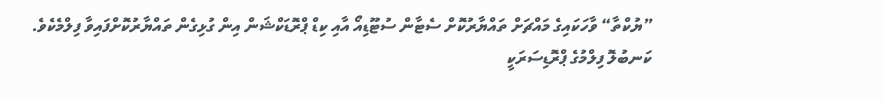”ޔުކްތާ“ ވާހަކައިގެ މައްޗަށް ތައްޔާރުކޮށް ސެޓާން ސުޓޫޑިއޯ އާއި ކިޑް ޕްރޮޑަކްޝަން އިން ގުޅިގެން ތައްޔާރުކޮށްފައިވާ ފިލްމެކެވެ.
ކަނބުލޮ ފިލްމުގެ ޕްރޮޑިސަރަކީ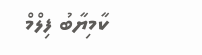ކާމިޔާބު ފިލްމް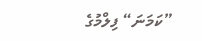”ކަމަނަ“ ފިލްމުގެ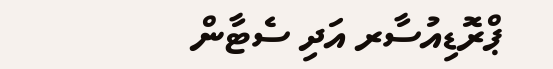ޕްރޮޑިއުސާރ އަދި ސެޓާން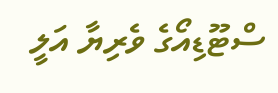ސްޓޫޑިއޯގެ ވެރިޔާ އަލީ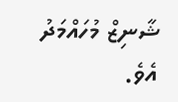ޝާނިޒް މުހައްމަދު އެވެ.